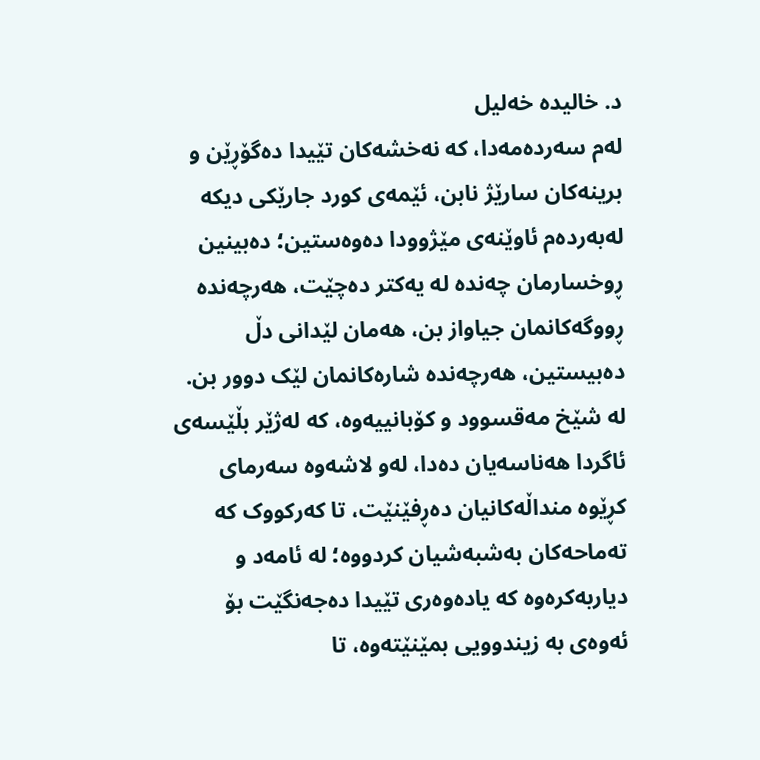د. خالیدە خەلیل
لەم سەردەمەدا، کە نەخشەکان تێیدا دەگۆڕێن و برینەکان سارێژ نابن، ئێمەی کورد جارێکی دیکە لەبەردەم ئاوێنەی مێژوودا دەوەستین؛ دەبینین ڕوخسارمان چەندە لە یەکتر دەچێت، هەرچەندە ڕووگەکانمان جیاواز بن، هەمان لێدانی دڵ دەبیستین، هەرچەندە شارەکانمان لێک دوور بن. لە شێخ مەقسوود و کۆبانییەوە، کە لەژێر بڵێسەی ئاگردا هەناسەیان دەدا، لەو لاشەوە سەرمای کڕێوە منداڵەکانیان دەڕفێنێت، تا کەرکووک کە تەماحەکان بەشبەشیان کردووە؛ لە ئامەد و دیاربەکرەوە کە یادەوەری تێیدا دەجەنگێت بۆ ئەوەی بە زیندوویی بمێنێتەوە، تا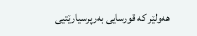هەولێر کە قورسایی بەرپرسیارێتیی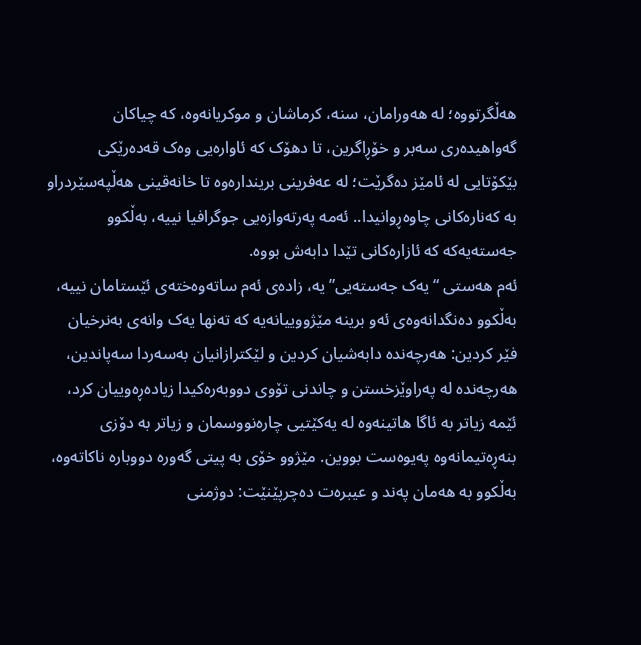هەڵگرتووە؛ لە هەورامان، سنە، کرماشان و موکریانەوە، کە چیاکان گەواهیدەری سەبر و خۆڕاگرین، تا دهۆک کە ئاوارەیی وەک قەدەرێکی بێکۆتایی لە ئامێز دەگرێت؛ لە عەفرینی بریندارەوە تا خانەقینی هەڵپەسێردراو بە کەنارەکانی چاوەڕوانیدا.. ئەمە پەرتەوازەیی جوگرافیا نییە، بەڵکوو جەستەیەکە کە ئازارەکانی تێدا دابەش بووە.
ئەم هەستی “یەک جەستەیی”یە، زادەی ئەم ساتەوەختەی ئێستامان نییە، بەڵکوو دەنگدانەوەی ئەو برینە مێژووییانەیە کە تەنها یەک وانەی بەنرخیان فێر کردین: هەرچەندە دابەشیان کردین و لێکترازانیان بەسەردا سەپاندین، هەرچەندە لە پەراوێزخستن و چاندنی تۆوی دووبەرەکیدا زیادەڕەوییان کرد، ئێمە زیاتر بە ئاگا هاتینەوە لە یەکێتیی چارەنووسمان و زیاتر بە دۆزی بنەڕەتیمانەوە پەیوەست بووین. مێژوو خۆی بە پیتی گەورە دووبارە ناکاتەوە، بەڵکوو بە هەمان پەند و عیبرەت دەچرپێنێت: دوژمنی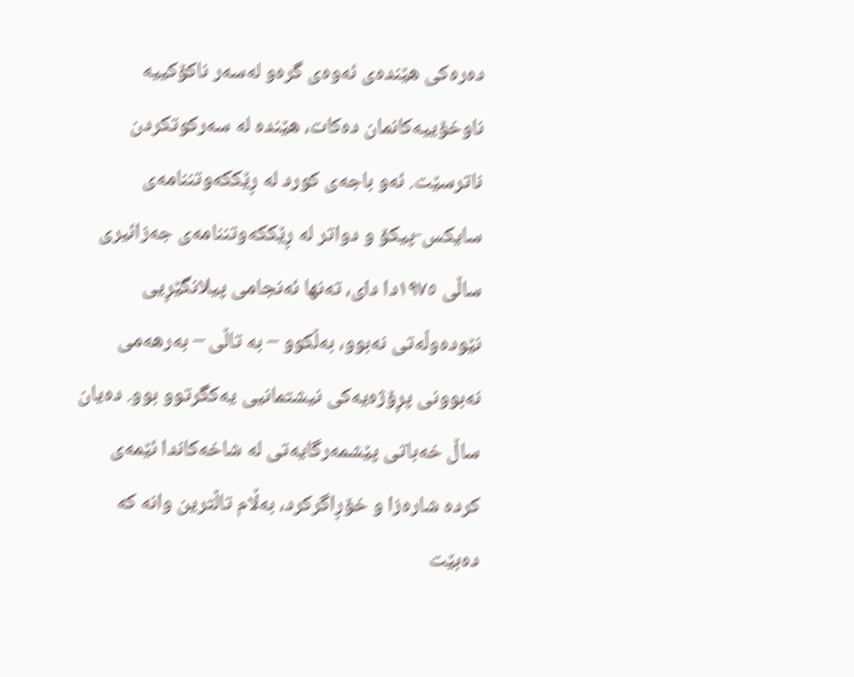دەرەکی هێندەی ئەوەی گرەو لەسەر ناکۆکییە ناوخۆییەکانمان دەکات، هێندە لە سەرکوتکردن ناترسێت. ئەو باجەی کورد لە ڕێککەوتننامەی سایکس-پیکۆ و دواتر لە ڕێککەوتننامەی جەزائیری ساڵی ١٩٧٥دا دای، تەنها ئەنجامی پیلانگێڕیی نێودەوڵەتی نەبوو، بەڵکوو – بە تاڵی – بەرهەمی نەبوونی پڕۆژەیەکی نیشتمانیی یەکگرتوو بوو. دەیان ساڵ خەباتی پێشمەرگایەتی لە شاخەکاندا ئێمەی کردە شارەزا و خۆڕاگرکرد، بەڵام تاڵترین وانە کە دەبێت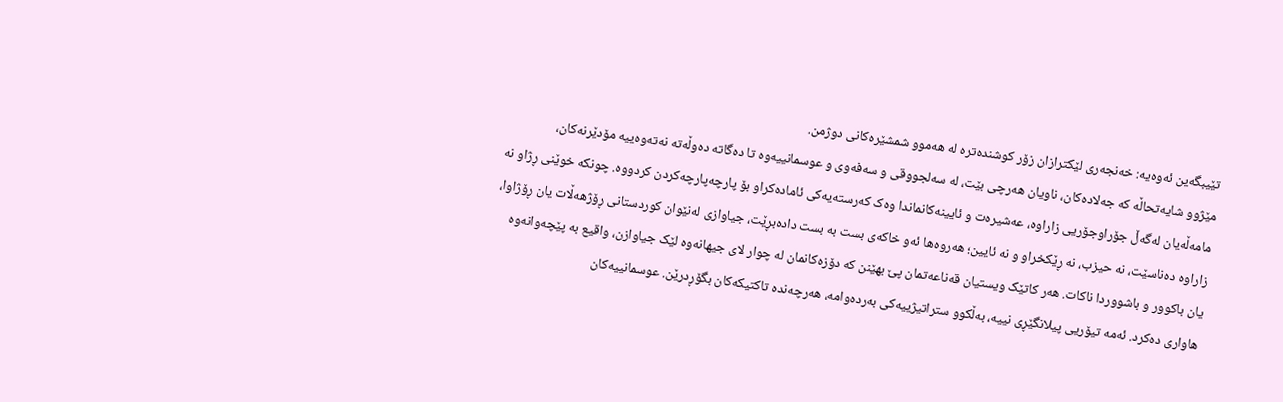تێیبگەین ئەوەیە: خەنجەری لێکترازان زۆر کوشندەترە لە هەموو شمشێرەکانی دوژمن.
مێژوو شایەتحاڵە کە جەلادەکان، ناویان هەرچی بێت، لە سەلجووقی و سەفەوی و عوسمانییەوە تا دەگاتە دەوڵەتە نەتەوەییە مۆدێرنەکان، مامەڵەیان لەگەڵ جۆراوجۆریی زاراوە، عەشیرەت و ئایینەکانماندا وەک کەرستەیەکی ئامادەکراو بۆ پارچەپارچەکردن کردووە. چونکە خوێنی ڕژاو نە زاراوە دەناسێت، نە حیزب، نە ڕێکخراو و نە ئایین؛ هەروەها ئەو خاکەی بست بە بست دادەبڕێت، جیاوازی لەنێوان کوردستانی ڕۆژهەڵات یان ڕۆژاوا، یان باکوور و باشووردا ناکات. هەر کاتێک ویستیان قەناعەتمان پێ بهێنن کە دۆزەکانمان لە چوار لای جیهانەوە لێک جیاوازن، واقیع بە پێچەوانەوە هاواری دەکرد. ئەمە تیۆریی پیلانگێڕی نییە، بەڵکوو ستراتیژییەکی بەردەوامە، هەرچەندە تاکتیکەکان بگۆڕدرێن. عوسمانییەکان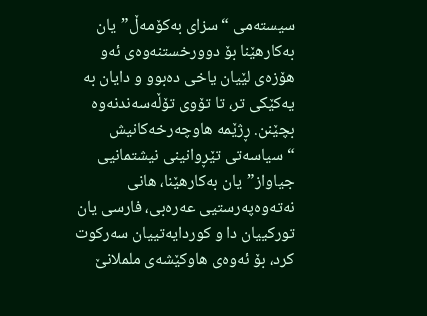سیستەمی “سزای بەکۆمەڵ”یان بەکارهێنا بۆ دوورخستنەوەی ئەو هۆزەی لێیان یاخی دەبوو و دایان بە یەکێکی تر، تا تۆوی تۆڵەسەندنەوە بچێنن. ڕژێمە هاوچەرخەکانیش “سیاسەتی تێڕوانینی نیشتمانیی جیاواز”یان بەکارهێنا، هانی نەتەوەپەرستیی عەرەبی، فارسی یان تورکییان دا و کوردایەتییان سەرکوت کرد، بۆ ئەوەی هاوکێشەی ململانێ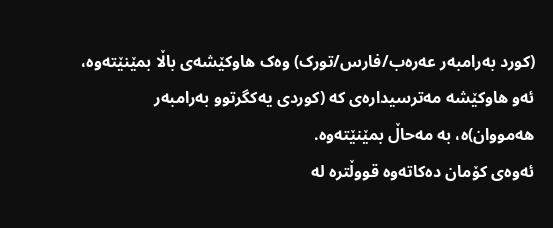(کورد بەرامبەر عەرەب/فارس/تورک) وەک هاوکێشەی باڵا بمێنێتەوە، ئەو هاوکێشە مەترسیدارەی کە (کوردی یەکگرتوو بەرامبەر هەمووان)ە، بە مەحاڵ بمێنێتەوە.
ئەوەی کۆمان دەکاتەوە قووڵترە لە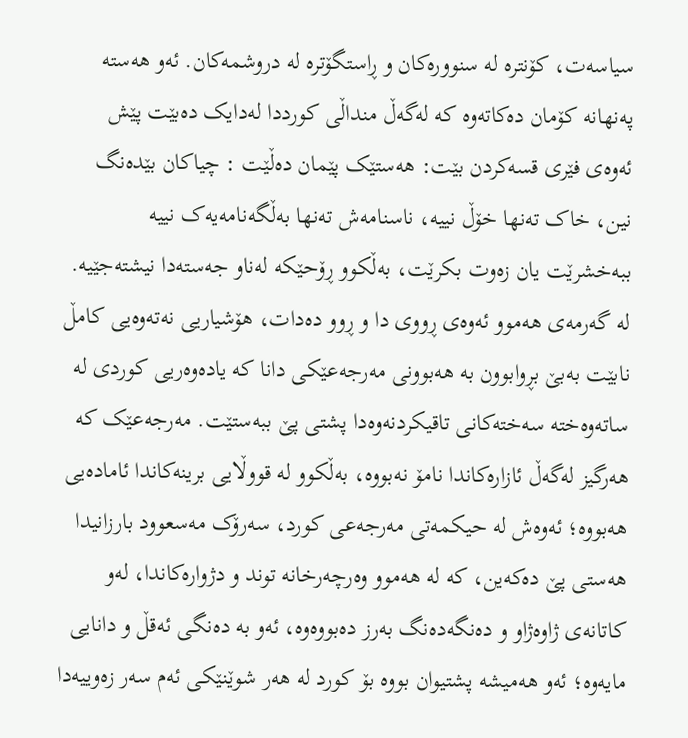سیاسەت، کۆنترە لە سنوورەکان و ڕاستگۆترە لە دروشمەکان. ئەو هەستە پەنهانە کۆمان دەکاتەوە کە لەگەڵ منداڵی کورددا لەدایک دەبێت پێش ئەوەی فێری قسەکردن بێت: هەستێک پێمان دەڵێت : چیاکان بێدەنگ نین، خاک تەنها خۆڵ نییە، ناسنامەش تەنها بەڵگەنامەیەک نییە ببەخشرێت یان زەوت بکرێت، بەڵکوو ڕۆحێکە لەناو جەستەدا نیشتەجێیە.
لە گەرمەی هەموو ئەوەی ڕووی دا و ڕوو دەدات، هۆشیاریی نەتەوەیی کامڵ نابێت بەبێ بڕوابوون بە هەبوونی مەرجەعێکی دانا کە یادەوەریی کوردی لە ساتەوەختە سەختەکانی تاقیکردنەوەدا پشتی پێ ببەستێت. مەرجەعێک کە هەرگیز لەگەڵ ئازارەکاندا نامۆ نەبووە، بەڵکوو لە قووڵایی برینەکاندا ئامادەیی هەبووە؛ ئەوەش لە حیکمەتی مەرجەعی کورد، سەرۆک مەسعوود بارزانیدا هەستی پێ دەکەین، کە لە هەموو وەرچەرخانە توند و دژوارەکاندا، لەو کاتانەی ژاوەژاو و دەنگەدەنگ بەرز دەبووەوە، ئەو بە دەنگی ئەقڵ و دانایی مایەوە؛ ئەو هەمیشە پشتیوان بووە بۆ کورد لە هەر شوێنێکی ئەم سەر زەوییەدا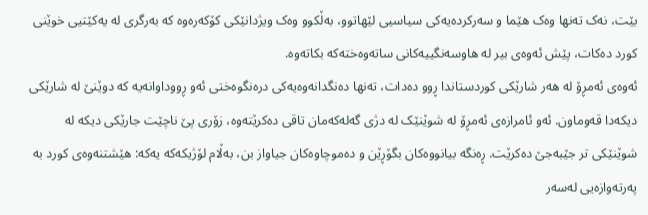بێت، نەک تەنها وەک هێما و سەرکردەیەکی سیاسیی لێهاتوو، بەڵکوو وەک ویژدانێکی کۆکەرەوە کە بەرگری لە یەکێتیی خوێنی کورد دەکات، پێش ئەوەی بیر لە هاوسەنگییەکانی ساتەوەختەکە بکاتەوە.
ئەوەی ئەمڕۆ لە هەر شارێکی کوردستاندا ڕوو دەدات، تەنها دەنگدانەوەیەکی درەنگوەختی ئەو ڕووداوانەیە کە دوێنێ لە شارێکی دیکەدا قەوماون. ئەو ئامرازەی ئەمڕۆ لە شوێنێک لە دژی گەلەکەمان تاقی دەکرێتەوە، زۆری پێ ناچێت جارێکی دیکە لە شوێنێکی تر جێبەجێ دەکرێت. ڕەنگە بیانووەکان بگۆڕێن و دەموچاوەکان جیاواز بن، بەڵام لۆژیکەکە یەکە: هێشتنەوەی کورد بە پەرتەوازەیی لەسەر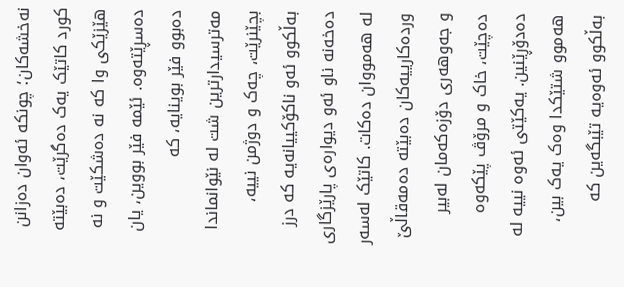نەخشەکان؛ چونکە ئەوان دەزانن کورد کاتێک یەک دەگرێت، دەبێتە هێزێکی وا کە نە دەشکێت و نە دەسڕێتەوە. ئێمە فێر بووین، یان دەبوو فێر بوینایە، کە مەترسیدارترین شت لە نێوانماندا بچێنرێت، چەک و دوژمن نییە، بەڵکوو ئەو ناکۆکییانەیە کە درز دەخەنە ناو ئەو دیوارەی پارێزگاری لە هەمووان دەکات. کاتێک لەسەر وردەکارییەکان دەبێتە دەمەقاڵێ و جەوهەری دۆزەکەمان لەبیر دەچێت، خاک و مرۆڤ پێکەوە دەدۆڕێنین. یەکێتی ئەوە نییە لە هەموو شتێکدا وەک یەک بین، بەڵکوو ئەوەیە تێبگەین کە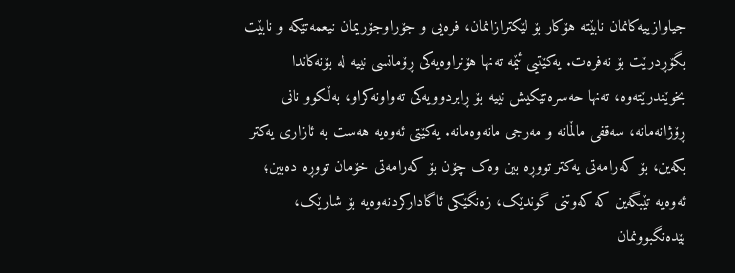جیاوازییەکانمان نابێتە هۆکار بۆ لێکترازانمان، فرەیی و جۆراوجۆریمان نیعمەتێکە و نابێت بگۆڕدرێت بۆ نەفرەت. یەکێتیی ئێمە تەنها هۆنراوەیەکی ڕۆمانسی نییە لە بۆنەکاندا بخوێندرێتەوە، تەنها حەسرەتێکیش نییە بۆ ڕابردوویەکی تەواونەکراو، بەڵکوو نانی ڕۆژانەمانە، سەقفی ماڵمانە و مەرجی مانەوەمانە. یەکێتی ئەوەیە هەست بە ئازاری یەکتر بکەین، بۆ کەرامەتی یەکتر تووڕە بین وەک چۆن بۆ کەرامەتی خۆمان تووڕە دەبین؛ ئەوەیە تێبگەین کە کەوتنی گوندێک، زەنگێکی ئاگادارکردنەوەیە بۆ شارێک، بێدەنگبوونمان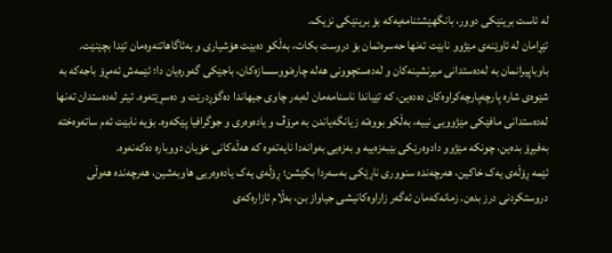لە ئاست برینێکی دوور، بانگهێشتنامەیەکە بۆ برینێکی نزیک.
تێڕامان لە ئاوێنەی مێژوو نابێت تەنها حەسرەتمان بۆ دروست بکات، بەڵکو دەبێت هۆشیاری و بەئاگاهاتنەوەمان تێدا بچێنێت. باوباپیرانمان بە لەدەستدانی میرنشینەکان و لەدەستچوونی هەلە چارەنووسسازەکان، باجێکی گەورەیان دا؛ ئێمەش ئەمڕۆ باجەکە بە شێوەی شارە پارچەپارچەکراوەکان دەدەین، کە تێیاندا ناسنامەمان لەبەر چاوی جیهاندا دەگۆڕدرێت و دەسڕێتەوە. ئیتر لەدەستدان تەنها لەدەستدانی مافێکی مێژوویی نییە، بەڵکو بووەتە زیانگەیاندن بە مرۆڤ و یادەوەری و جوگرافیا پێکەوە. بۆیە نابێت ئەم ساتەوەختە بەفیڕۆ بدەین، چونکە مێژوو دادوەرێکی بێبەزەییە و بەزەیی بەوانەدا نایەتەوە کە هەڵەکانی خۆیان دووبارە دەکەنەوە.
ئێمە ڕۆڵەی یەک خاکین، هەرچەندە سنووری ناڕێکی بەسەردا بکێشن؛ ڕۆڵەی یەک یادەوەریی هاوبەشین، هەرچەندە هەوڵی دروستکردنی درز بدەن. زمانەکەمان ئەگەر زاراوەکانیشی جیاواز بن، بەڵام ئازارەکەی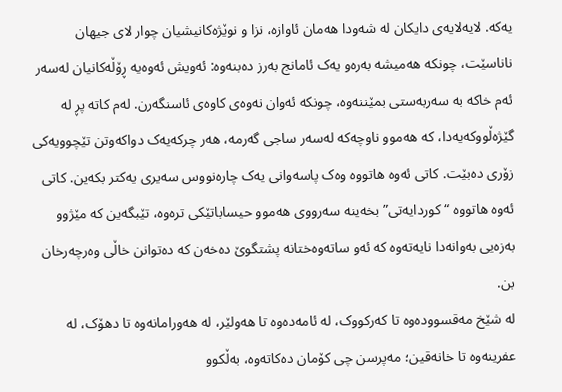یەکە. لایەلایەی دایکان لە شەودا هەمان ئاوازە، نزا و نوێژەکانیشیان چوار لای جیهان ناناسێت، چونکە هەمیشە بەرەو یەک ئامانج بەرز دەبنەوە: ئەویش ئەوەیە ڕۆڵەکانیان لەسەر ئەم خاکە بە سەربەستی بمێننەوە، چونکە ئەوان نەوەی کاوەی ئاسنگەرن. لەم کاتە پڕ لە گێژەڵووکەیەدا، کە هەموو ناوچەکە لەسەر ساجی گەرمە، هەر چرکەیەک دواکەوتن تێچوویەکی زۆری دەبێت. کاتی ئەوە هاتووە وەک پاسەوانی یەک چارەنووس سەیری یەکتر بکەین. کاتی ئەوە هاتووە “کوردایەتی” بخەینە سەرووی هەموو حیساباتێکی ترەوە، تێبگەین کە مێژوو بەزەیی بەوانەدا نایەتەوە کە ئەو ساتەوەختانە پشتگوێ دەخەن کە دەتوانن خاڵی وەرچەرخان بن.
لە شێخ مەقسوودەوە تا کەرکووک، لە ئامەدەوە تا هەولێر، لە هەورامانەوە تا دهۆک، لە عفرینەوە تا خانەقین؛ مەپرسن چی کۆمان دەکاتەوە، بەڵکوو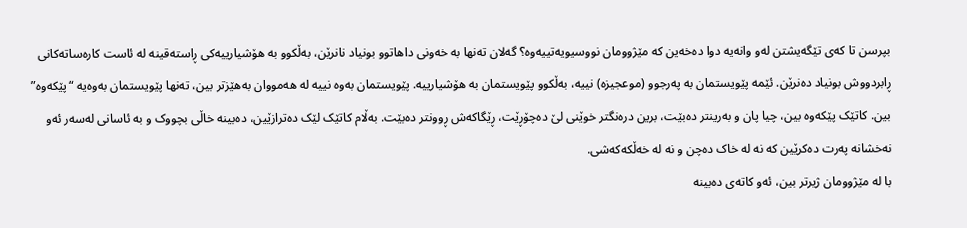بپرسن تا کەی تێگەیشتن لەو وانەیە دوا دەخەین کە مێژوومان نووسیویەتییەوە؟ گەلان تەنها بە خەونی داهاتوو بونیاد نانرێن، بەڵکوو بە هۆشیارییەکی ڕاستەقینە لە ئاست کارەساتەکانی ڕابردووش بونیاد دەنرێن. ئێمە پێویستمان بە پەرجوو (موعجیزە) نییە، بەڵکوو پێویستمان بە هۆشیارییە. پێویستمان بەوە نییە لە هەمووان بەهێزتر بین، تەنها پێویستمان بەوەیە “پێکەوە” بین. کاتێک پێکەوە بین، چیا پان و بەرینتر دەبێت، برین درەنگتر خوێنی لێ دەچۆڕێت، ڕێگاکەش ڕوونتر دەبێت. بەڵام کاتێک لێک دەترازێین، دەبینە خاڵی بچووک و بە ئاسانی لەسەر ئەو نەخشانە پەرت دەکرێین کە نە لە خاک دەچن و نە لە خەڵکەکەشی.
با لە مێژوومان ژیرتر بین، ئەو کاتەی دەبینە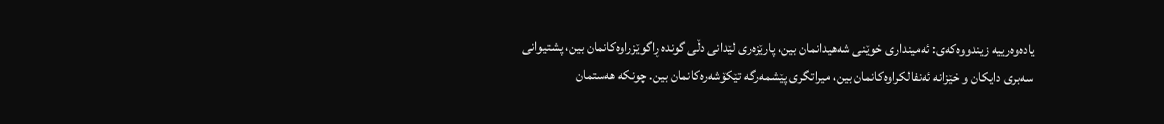یادەوەرییە زیندووەکەی: ئەمینداری خوێنی شەهیدانمان بین، پارێزەری لێدانی دڵی گوندە ڕاگوێزراوەکانمان بین، پشتیوانی سەبری دایکان و خێزانە ئەنفالکراوەکانمان بین، میراتگری پێشمەرگە تێکۆشەرەکانمان بین. چونکە هەستمان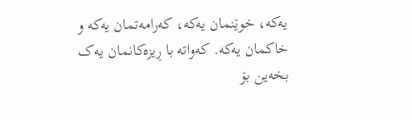یەکە، خوێنمان یەکە، کەرامەتمان یەکە و خاکمان یەکە. کەواتە با ڕیزەکانمان یەک بخەین بۆ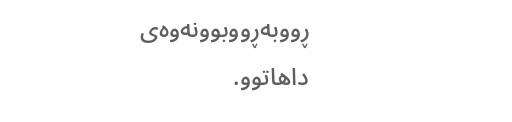ڕووبەڕووبوونەوەی داهاتوو.